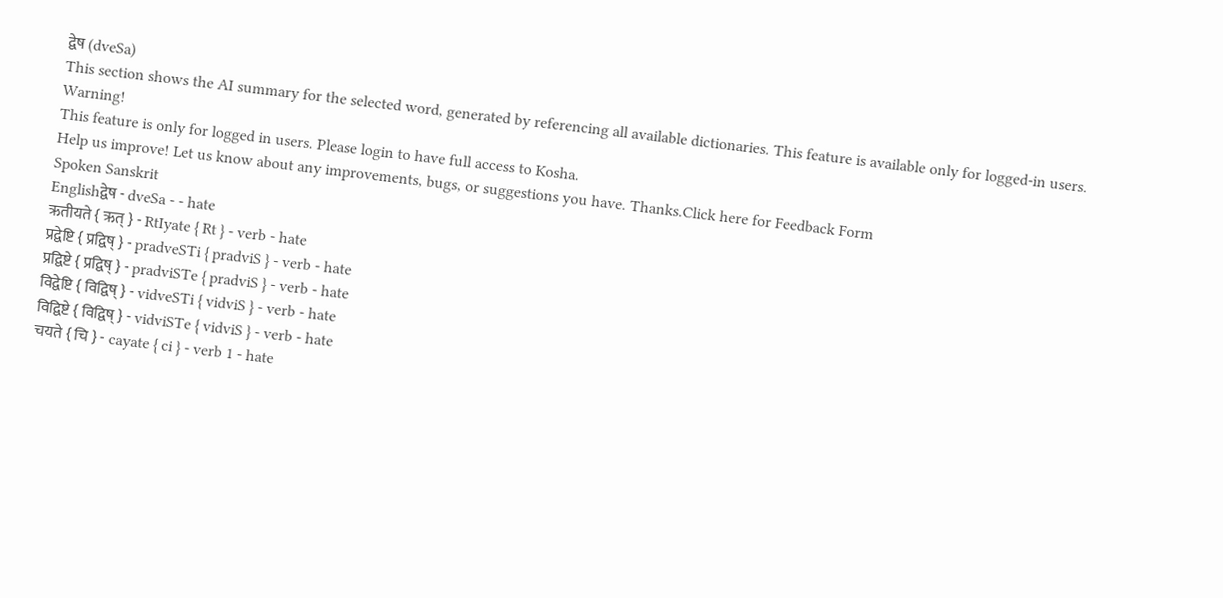द्वेष (dveSa)
This section shows the AI summary for the selected word, generated by referencing all available dictionaries. This feature is available only for logged-in users.
Warning!
This feature is only for logged in users. Please login to have full access to Kosha.
Help us improve! Let us know about any improvements, bugs, or suggestions you have. Thanks.Click here for Feedback Form
Spoken Sanskrit
Englishद्वेष - dveSa - - hate
ऋतीयते { ऋत् } - RtIyate { Rt } - verb - hate
प्रद्वेष्टि { प्रद्विष् } - pradveSTi { pradviS } - verb - hate
प्रद्विष्टे { प्रद्विष् } - pradviSTe { pradviS } - verb - hate
विद्वेष्टि { विद्विष् } - vidveSTi { vidviS } - verb - hate
विद्विष्टे { विद्विष् } - vidviSTe { vidviS } - verb - hate
चयते { चि } - cayate { ci } - verb 1 - hate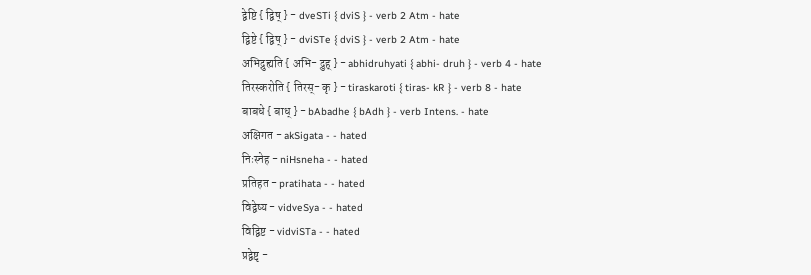द्वेष्टि { द्विष् } - dveSTi { dviS } - verb 2 Atm - hate
द्विष्टे { द्विष् } - dviSTe { dviS } - verb 2 Atm - hate
अभिद्रुह्यति { अभि- द्रुह् } - abhidruhyati { abhi- druh } - verb 4 - hate
तिरस्करोति { तिरस्- कृ } - tiraskaroti { tiras- kR } - verb 8 - hate
बाबधे { बाध् } - bAbadhe { bAdh } - verb Intens. - hate
अक्षिगत - akSigata - - hated
निःस्नेह - niHsneha - - hated
प्रतिहत - pratihata - - hated
विद्वेष्य - vidveSya - - hated
विद्विष्ट - vidviSTa - - hated
प्रद्वेष्टृ -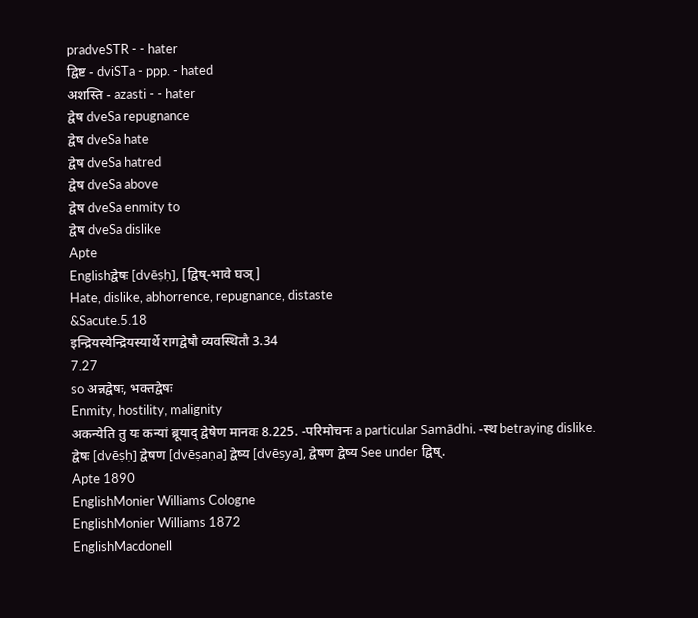pradveSTR - - hater
द्विष्ट - dviSTa - ppp. - hated
अशस्ति - azasti - - hater
द्वेष dveSa repugnance
द्वेष dveSa hate
द्वेष dveSa hatred
द्वेष dveSa above
द्वेष dveSa enmity to
द्वेष dveSa dislike
Apte
Englishद्वेषः [dvēṣḥ], [द्विष्-भावे घञ्]
Hate, dislike, abhorrence, repugnance, distaste
&Sacute.5.18
इन्द्रियस्येन्द्रियस्यार्थे रागद्वेषौ व्यवस्थितौ 3.34
7.27
so अन्नद्वेषः, भक्तद्वेषः
Enmity, hostility, malignity
अकन्येति तु यः कन्यां ब्रूयाद् द्वेषेण मानवः 8.225. -परिमोचनः a particular Samādhi. -स्थ betraying dislike.
द्वेषः [dvēṣḥ] द्वेषण [dvēṣaṇa] द्वेष्य [dvēṣya], द्वेषण द्वेष्य See under द्विष्.
Apte 1890
EnglishMonier Williams Cologne
EnglishMonier Williams 1872
EnglishMacdonell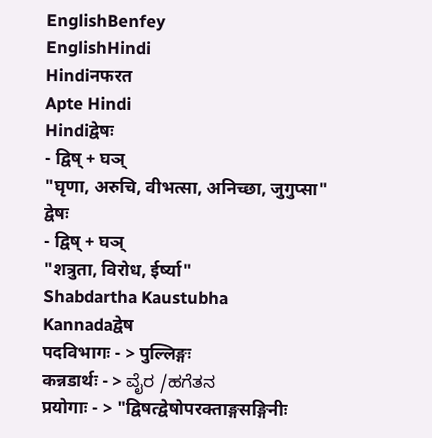EnglishBenfey
EnglishHindi
Hindiनफरत
Apte Hindi
Hindiद्वेषः
- द्विष् + घञ्
"घृणा, अरुचि, वीभत्सा, अनिच्छा, जुगुप्सा"
द्वेषः
- द्विष् + घञ्
"शत्रुता, विरोध, ईर्ष्या"
Shabdartha Kaustubha
Kannadaद्वेष
पदविभागः - > पुल्लिङ्गः
कन्नडार्थः - > ವೈರ /ಹಗೆತನ
प्रयोगाः - > "द्विषत्द्वेषोपरक्ताङ्गसङ्गिनीः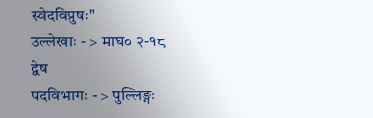स्वेदविप्रुषः"
उल्लेखाः - > माघ० २-१८
द्वेष
पदविभागः - > पुल्लिङ्गः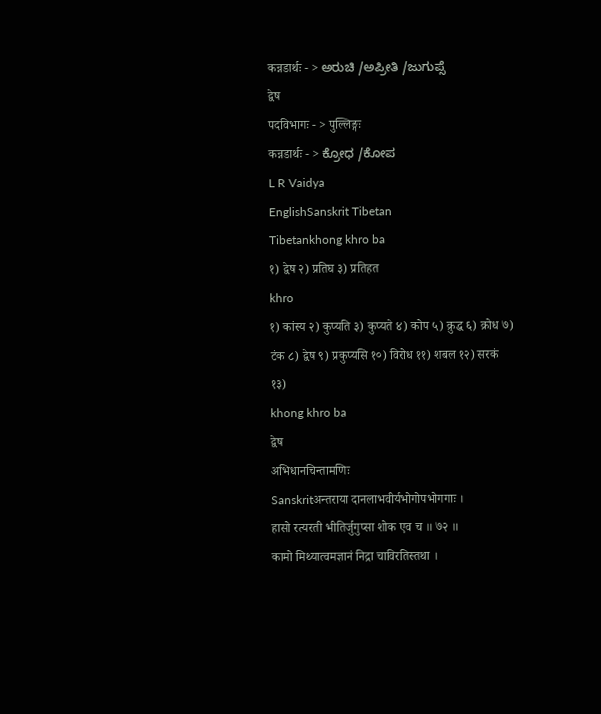कन्नडार्थः - > ಅರುಚಿ /ಅಪ್ರೀತಿ /ಜುಗುಪ್ಸೆ
द्वेष
पदविभागः - > पुल्लिङ्गः
कन्नडार्थः - > ಕ್ರೋಧ /ಕೋಪ
L R Vaidya
EnglishSanskrit Tibetan
Tibetankhong khro ba
१) द्वेष २) प्रतिघ ३) प्रतिहत
khro
१) कांस्य २) कुप्यति ३) कुप्यते ४) कोप ५) क्रुद्ध ६) क्रोध ७) टंक ८) द्वेष ९) प्रकुप्यसि १०) विरोध ११) शबल १२) सरकं १३)
khong khro ba
द्वेष
अभिधानचिन्तामणिः
Sanskritअन्तराया दानलाभवीर्यभोगोपभोगगाः ।
हासो रत्यरती भीतिर्जुगुप्सा शोक एव च ॥ ७२ ॥
कामो मिथ्यात्वमज्ञानं निद्रा चाविरतिस्तथा ।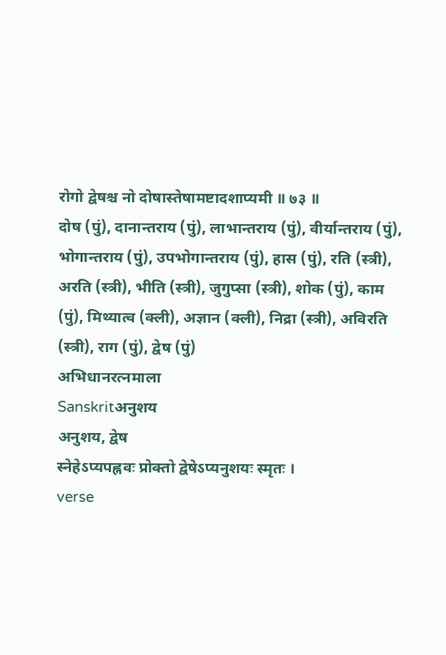रोगो द्वेषश्च नो दोषास्तेषामष्टादशाप्यमी ॥ ७३ ॥
दोष (पुं), दानान्तराय (पुं), लाभान्तराय (पुं), वीर्यान्तराय (पुं), भोगान्तराय (पुं), उपभोगान्तराय (पुं), हास (पुं), रति (स्त्री), अरति (स्त्री), भीति (स्त्री), जुगुप्सा (स्त्री), शोक (पुं), काम (पुं), मिथ्यात्व (क्ली), अज्ञान (क्ली), निद्रा (स्त्री), अविरति (स्त्री), राग (पुं), द्वेष (पुं)
अभिधानरत्नमाला
Sanskritअनुशय
अनुशय, द्वेष
स्नेहेऽप्यपह्नवः प्रोक्तो द्वेषेऽप्यनुशयः स्मृतः ।
verse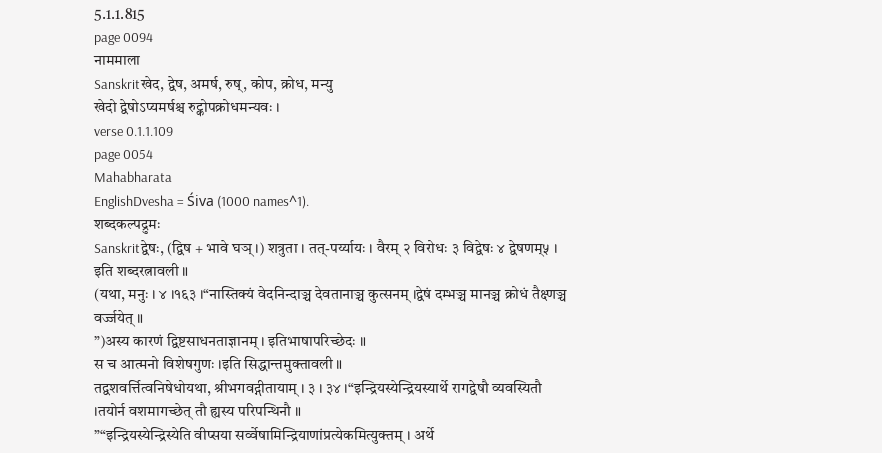5.1.1.815
page 0094
नाममाला
Sanskritखेद, द्वेष, अमर्ष, रुष्, कोप, क्रोध, मन्यु
खेदो द्वेषोऽप्यमर्षश्च रुट्कोपक्रोधमन्यवः ।
verse 0.1.1.109
page 0054
Mahabharata
EnglishDvesha = Śiva (1000 names^1).
शब्दकल्पद्रुमः
Sanskritद्वेषः, (द्विष + भावे घञ् ।) शत्रुता । तत्-पर्य्यायः । वैरम् २ विरोधः ३ विद्वेषः ४ द्वेषणम्५ । इति शब्दरत्नावली ॥
(यथा, मनुः । ४ ।१६३ ।“नास्तिक्यं वेदनिन्दाञ्च देवतानाञ्च कुत्सनम् ।द्वेषं दम्भञ्च मानञ्च क्रोधं तैक्ष्णञ्च वर्ज्जयेत् ॥
”)अस्य कारणं द्विष्टसाधनताज्ञानम् । इतिभाषापरिच्छेदः ॥
स च आत्मनो विशेषगुणः ।इति सिद्धान्तमुक्तावली ॥
तद्वशवर्त्तित्वनिषेधोयथा, श्रीभगवद्गीतायाम् । ३ । ३४ ।“इन्द्रियस्येन्द्रियस्यार्थे रागद्वेषौ व्यवस्यितौ ।तयोर्न वशमागच्छेत् तौ ह्यस्य परिपन्थिनौ ॥
”“इन्द्रियस्येन्द्रिस्येति वीप्सया सर्व्वेषामिन्द्रियाणांप्रत्येकमित्युक्तम् । अर्थे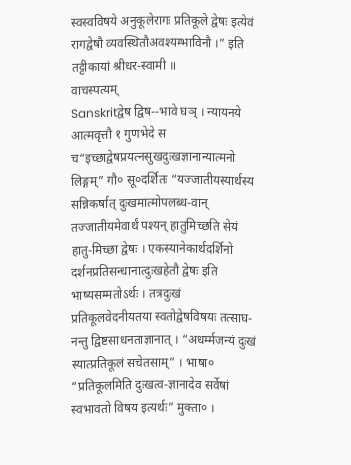स्वस्वविषये अनुकूलेरागः प्रतिकूले द्वेषः इत्येवं रागद्वेषौ व्यवस्थितौअवश्यम्भाविनौ ।” इति तट्टीकायां श्रीधर-स्वामी ॥
वाचस्पत्यम्
Sanskritद्वेष द्विष--भावे घञ् । न्यायनये आत्मवृत्तौ १ गुणभेदे स च“इच्छाद्वेषप्रयत्नसुखदुःखज्ञानान्यात्मनो लिङ्गम्” गौ० सू०दर्शितः “यज्जातीयस्यार्थस्य सन्निकर्षात् दुःखमात्मोपलब्ध-वान् तज्जातीयमेवार्थं पश्यन् हातुमिच्छति सेयं हातु-मिच्छा द्वेषः । एकस्यानेकार्थदर्शिनो दर्शनप्रतिसन्धानात्दुःखहेतौ द्वेषः इति भाष्यसम्मतोऽर्थः । तत्रदुःखं प्रतिकूलवेदनीयतया स्वतोद्वेषविषयः तत्साघ-नन्तु द्विष्टसाधनताज्ञानात् । “अधर्म्मजन्यं दुःखं स्यात्प्रतिकूलं सचेतसाम्” । भाषा० “प्रतिकूलमिति दुःखत्व-ज्ञानादेव सर्वेषां स्वभावतो विषय इत्यर्थः” मुक्ता० ।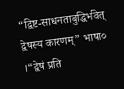“द्विष्ट-साधनताबुद्धिर्भवेत् द्वेषस्य कारणम्” भाषा० ।“द्वेषं प्रति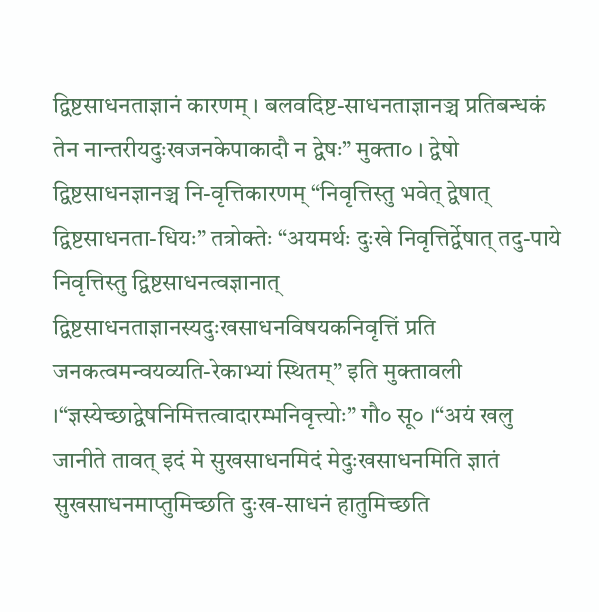द्विष्टसाधनताज्ञानं कारणम् । बलवदिष्ट-साधनताज्ञानञ्च प्रतिबन्धकं तेन नान्तरीयदुःखजनकेपाकादौ न द्वेषः” मुक्ता० । द्वेषो द्विष्टसाधनज्ञानञ्च नि-वृत्तिकारणम् “निवृत्तिस्तु भवेत् द्वेषात् द्विष्टसाधनता-धियः” तत्रोक्तेः “अयमर्थः दुःखे निवृत्तिर्द्वेषात् तदु-पाये निवृत्तिस्तु द्विष्टसाधनत्वज्ञानात् द्विष्टसाधनताज्ञानस्यदुःखसाधनविषयकनिवृत्तिं प्रति जनकत्वमन्वयव्यति-रेकाभ्यां स्थितम्” इति मुक्तावली ।“ज्ञस्येच्छाद्वेषनिमित्तत्वादारम्भनिवृत्त्योः” गौ० सू० ।“अयं खलु जानीते तावत् इदं मे सुखसाधनमिदं मेदुःखसाधनमिति ज्ञातं सुखसाधनमाप्तुमिच्छति दुःख-साधनं हातुमिच्छति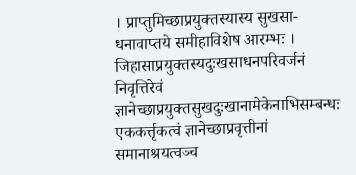। प्राप्तुमिच्छाप्रयुक्तस्यास्य सुखसा-धनावाप्तये समीहाविशेष आरम्भः । जिहासाप्रयुक्तस्यदुःखसाधनपरिवर्जनं निवृत्तिरेवं ज्ञानेच्छाप्रयुक्तसुखदुःखानामेकेनाभिसम्बन्धः एककर्त्तृकत्वं ज्ञानेच्छाप्रवृत्तीनां समानाश्रयत्वञ्च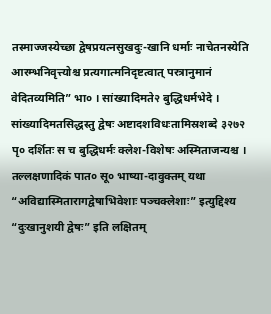तस्माज्जस्येच्छा द्वेषप्रयत्नसुखदुः-खानि धर्माः नाचेतनस्येति आरम्भनिवृत्त्योश्च प्रत्यगात्मनिदृष्टत्वात् परत्रानुमानं वेदितव्यमिति” भा० । सांख्यादिमते२ बुद्धिधर्मभेदे । सांख्यादिमतसिद्धस्तु द्वेषः अष्टादशविधःतामिस्रशब्दे ३२७२ पृ० दर्शितः स च बुद्धिधर्मः क्लेश-विशेषः अस्मिताजन्यश्च । तल्लक्षणादिकं पात० सू० भाष्या-दावुक्तम् यथा “अविद्यास्मितारागद्वेषाभिवेशाः पञ्चक्लेशाः” इत्युद्दिश्य “दुःखानुशयी द्वेषः” इति लक्षितम्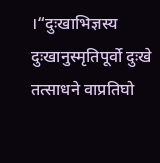।“दुःखाभिज्ञस्य दुःखानुस्मृतिपूर्वो दुःखे तत्साधने वाप्रतिघो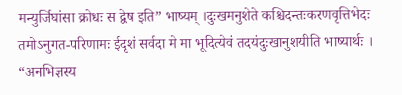मन्युर्जिघांसा क्रोधः स द्वेष इति” भाष्यम् ।दुःखमनुशेते कश्चिदन्तःकरणवृत्तिभेदः तमोऽनुगत-परिणामः ईदृशं सर्वदा मे मा भूदित्येवं तदयंदुःखानुशयीति भाष्यार्थः । “अनभिज्ञस्य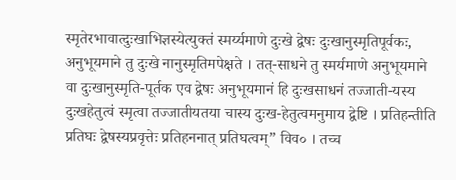स्मृतेरभावात्दुःखाभिज्ञस्येत्युक्तं स्मर्य्यमाणे दुःखे द्वेषः दुःखानुस्मृतिपूर्वकः, अनुभूयमाने तु दुःखे नानुस्मृतिमपेक्षते । तत्-साधने तु स्मर्यमाणे अनुभूयमाने वा दुःखानुस्मृति-पूर्तक एव द्वेषः अनुभूयमानं हि दुःखसाधनं तज्जाती-यस्य दुःखहेतुत्वं स्मृत्वा तज्जातीयतया चास्य दुःख-हेतुत्वमनुमाय द्वेष्टि । प्रतिहन्तीति प्रतिघः द्वेषस्यप्रवृत्तेः प्रतिहननात् प्रतिघत्वम्” विव० । तच्च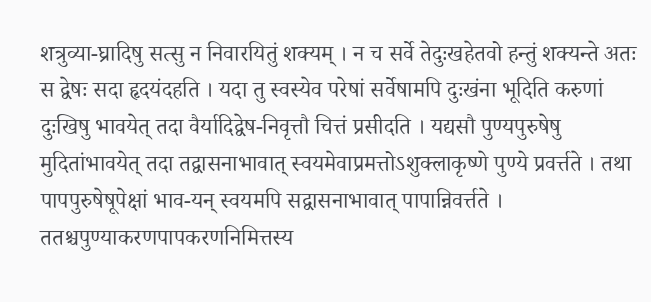शत्रुव्या-घ्रादिषु सत्सु न निवारयितुं शक्यम् । न च सर्वे तेदुःखहेतवो हन्तुं शक्यन्ते अतः स द्वेषः सदा हृदयंदहति । यदा तु स्वस्येव परेषां सर्वेषामपि दुःखंना भूदिति करुणां दुःखिषु भावयेत् तदा वैर्यादिद्वेष-निवृत्तौ चित्तं प्रसीदति । यद्यसौ पुण्यपुरुषेषु मुदितांभावयेत् तदा तद्वासनाभावात् स्वयमेवाप्रमत्तोऽशुक्लाकृष्णे पुण्ये प्रवर्त्तते । तथा पापपुरुषेषूपेक्षां भाव-यन् स्वयमपि सद्वासनाभावात् पापान्निवर्त्तते । ततश्चपुण्याकरणपापकरणनिमित्तस्य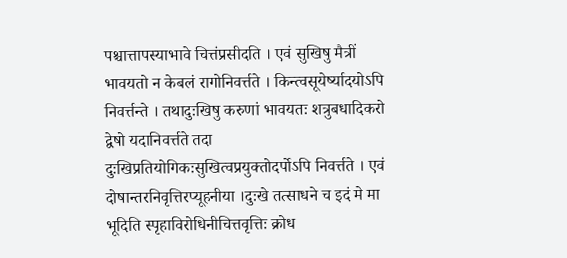पश्चात्तापस्याभावे चित्तंप्रसीदति । एवं सुखिषु मैत्रीं भावयतो न केबलं रागोनिवर्त्तते । किन्त्वसूयेर्ष्यादयोऽपि निवर्त्तन्ते । तथादुःखिषु करुणां भावयतः शत्रुबधादिकरो द्वेषो यदानिवर्त्तते तदा दुःखिप्रतियोगिकःसुखित्वप्रयुक्तोदर्पोऽपि निवर्त्तते । एवं दोषान्तरनिवृत्तिरप्यूहनीया ।दुःखे तत्साधने च इदं मे मा भूदिति स्पृहाविरोधिनीचित्तवृत्तिः क्रोध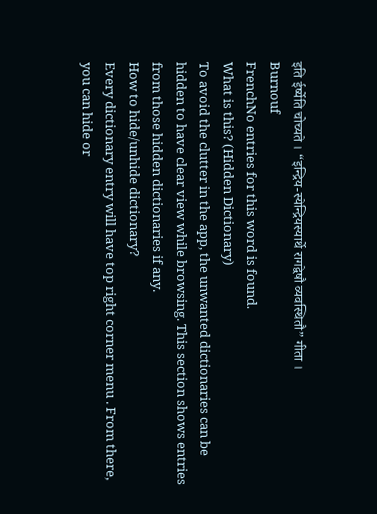इति ईर्ष्येति चोच्यते । “इन्द्रिय-स्येन्द्रियस्यार्थे रागद्वेषौ व्यवस्थितौ” गीता ।
Burnouf
FrenchNo entries for this word is found.
What is this? (Hidden Dictionary)
To avoid the clutter in the app, the unwanted dictionaries can be hidden to have clear view while browsing. This section shows entries from those hidden dictionaries if any.
How to hide/unhide dictionary?
Every dictionary entry will have top right corner menu . From there, you can hide or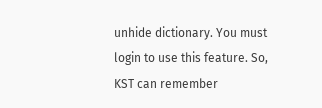unhide dictionary. You must login to use this feature. So, KST can remember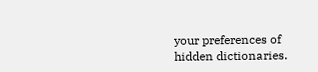your preferences of hidden dictionaries.